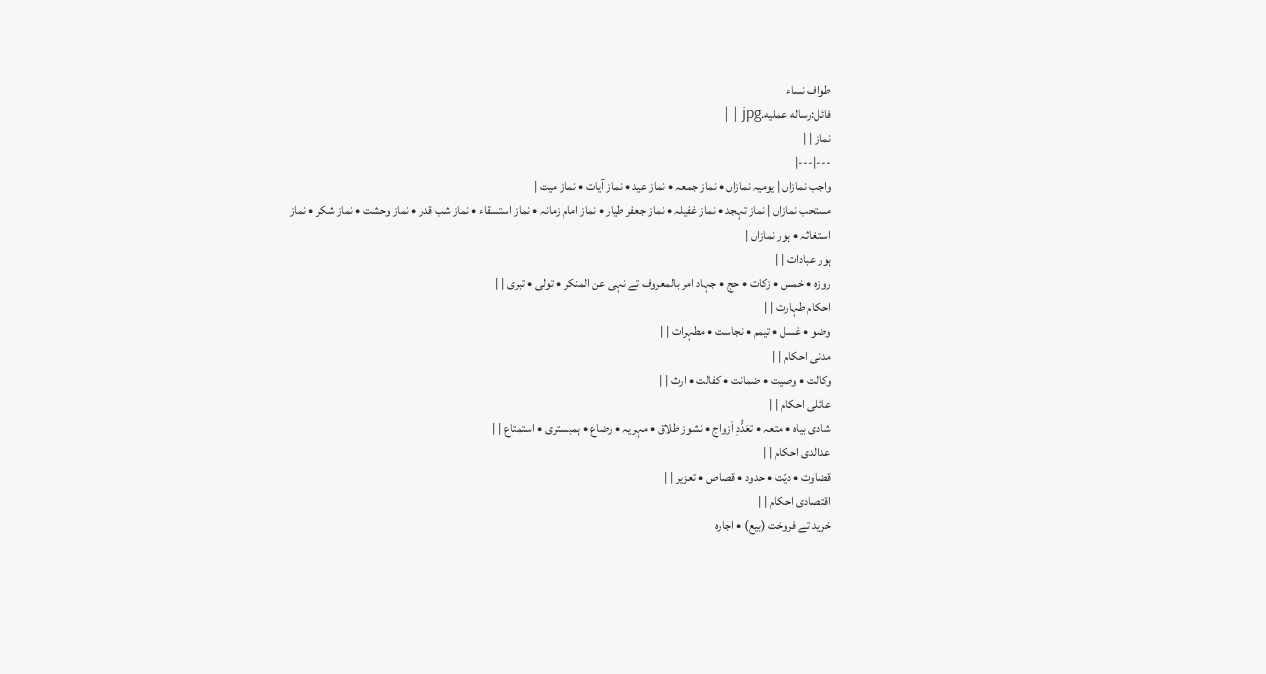طواف نساء
فائل:رساله عملیه.jpg | |
نماز | |
---|---|
واجب نمازاں | یومیہ نمازاں • نماز جمعہ • نماز عید • نماز آیات • نماز میت |
مستحب نمازاں | نماز تہجد • نماز غفیلہ • نماز جعفر طیار • نماز امام زمانہ • نماز استسقاء • نماز شب قدر • نماز وحشت • نماز شکر • نماز استغاثہ • ہور نمازاں |
ہور عبادات | |
روزہ • خمس • زکات • حج • جہاد امر بالمعروف تے نہی عن المنکر • تولی • تبری | |
احکام طہارت | |
وضو • غسل • تیمم • نجاست • مطہرات | |
مدنی احکام | |
وکالت • وصیت • ضمانت • کفالت • ارث | |
عائلی احکام | |
شادی بیاه • متعہ • تعَدُّدِ اَزواج • نشوز طلاق • مہریہ • رضاع • ہمبستری • استمتاع | |
عدالدی احکام | |
قضاوت • دیّت • حدود • قصاص • تعزیر | |
اقتصادی احکام | |
خرید تے فروخت (بیع) • اجارہ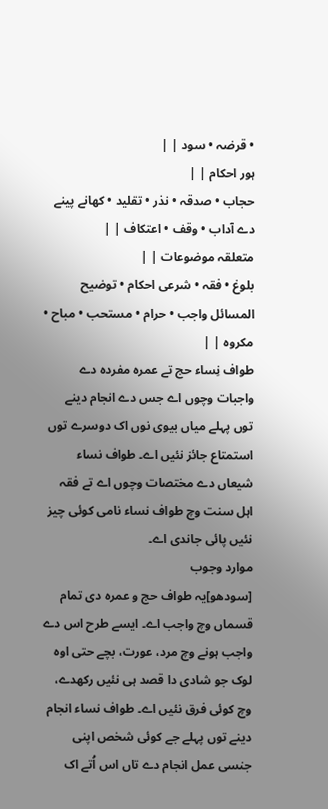• قرضہ • سود | |
ہور احکام | |
حجاب • صدقہ • نذر • تقلید • کھانے پینے دے آداب • وقف • اعتکاف | |
متعلقہ موضوعات | |
بلوغ • فقہ • شرعی احکام • توضیح المسائل واجب • حرام • مستحب • مباح • مکروہ | |
طواف نِساء حج تے عمرہ مفردہ دے واجبات وچوں اے جس دے انجام دینے توں پہلے میاں بیوی نوں اک دوسرے توں استمتاع جائز نئيں اے۔ طواف نساء شیعاں دے مختصات وچوں اے تے فقہ اہل سنت وچ طواف نساء نامی کوئی چیز نئيں پائی جاندی اے۔
موارد وجوب
[سودھو]یہ طواف حج و عمرہ دی تمام قسماں وچ واجب اے۔ ايسے طرح اس دے واجب ہونے وچ مرد، عورت، بچے حتی اوہ لوک جو شادی دا قصد ہی نئيں رکھدے، وچ کوئی فرق نئيں اے۔ طواف نساء انجام دینے توں پہلے جے کوئی شخص اپنی جنسی عمل انجام دے تاں اس اُتے اک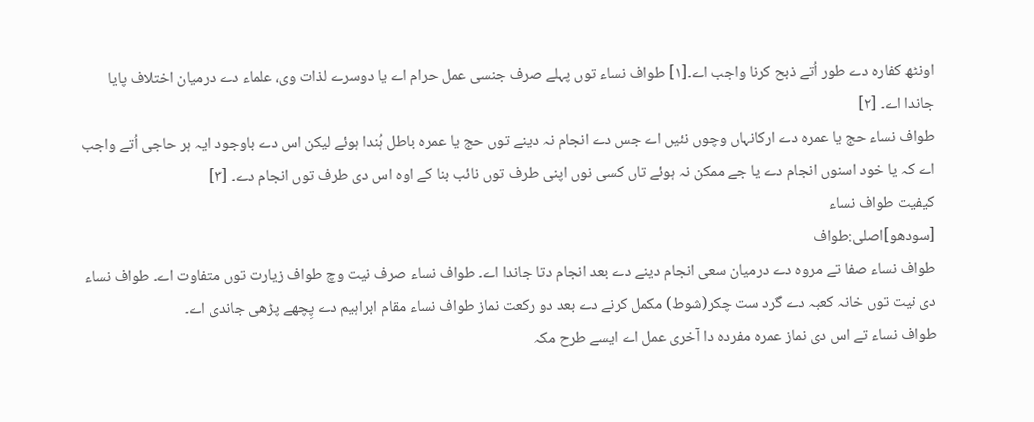اونٹھ کفارہ دے طور اُتے ذبح کرنا واجب اے۔[۱] طواف نساء توں پہلے صرف جنسی عمل حرام اے یا دوسرے لذات وی، علماء دے درمیان اختلاف پایا جاندا اے۔ [۲]
طواف نساء حج یا عمرہ دے ارکانہاں وچوں نئيں اے جس دے انجام نہ دینے توں حج یا عمرہ باطل ہُندا ہوئے لیکن اس دے باوجود ایہ ہر حاجی اُتے واجب اے کہ یا خود اسنوں انجام دے یا جے ممکن نہ ہوئے تاں کسی نوں اپنی طرف توں نائب بنا کے اوہ اس دی طرف توں انجام دے۔ [۳]
کیفیت طواف نساء
[سودھو]اصلی:طواف
طواف نساء صفا تے مروہ دے درمیان سعی انجام دینے دے بعد انجام دتا جاندا اے۔ طواف نساء صرف نیت وچ طواف زیارت توں متفاوت اے۔ طواف نساء دی نیت توں خانہ کعبہ دے گرد ست چکر(شوط) مکمل کرنے دے بعد دو رکعت نماز طواف نساء مقام ابراہیم دے پِچھے پڑھی جاندی اے۔
طواف نساء تے اس دی نماز عمرہ مفردہ دا آخری عمل اے ايسے طرح مکہ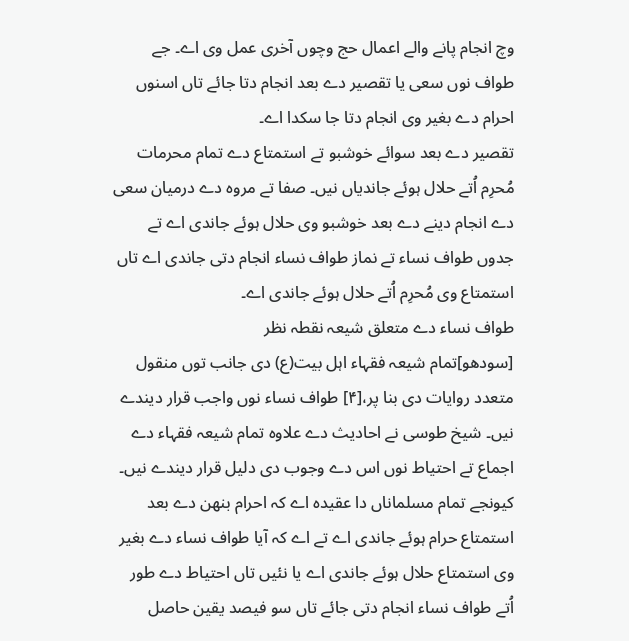وچ انجام پانے والے اعمال حج وچوں آخری عمل وی اے۔ جے طواف نوں سعی یا تقصیر دے بعد انجام دتا جائے تاں اسنوں احرام دے بغیر وی انجام دتا جا سکدا اے۔
تقصیر دے بعد سوائے خوشبو تے استمتاع دے تمام محرمات مُحرِم اُتے حلال ہوئے جاندیاں نيں۔ صفا تے مروہ دے درمیان سعی دے انجام دینے دے بعد خوشبو وی حلال ہوئے جاندی اے تے جدوں طواف نساء تے نماز طواف نساء انجام دتی جاندی اے تاں استمتاع وی مُحرِم اُتے حلال ہوئے جاندی اے۔
طواف نساء دے متعلق شیعہ نقطہ نظر
[سودھو]تمام شیعہ فقہاء اہل بیت(ع) دی جانب توں منقول متعدد روایات دی بنا پر،[۴] طواف نساء نوں واجب قرار دیندے نيں۔ شیخ طوسی نے احادیث دے علاوہ تمام شیعہ فقہاء دے اجماع تے احتیاط نوں اس دے وجوب دی دلیل قرار دیندے نيں۔ کیونجے تمام مسلماناں دا عقیدہ اے کہ احرام بنھن دے بعد استمتاع حرام ہوئے جاندی اے تے اے کہ آیا طواف نساء دے بغیر وی استمتاع حلال ہوئے جاندی اے یا نئيں تاں احتیاط دے طور اُتے طواف نساء انجام دتی جائے تاں سو فیصد یقین حاصل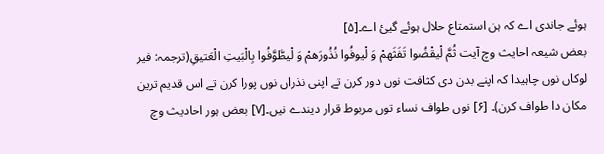ہوئے جاندی اے کہ ہن استمتاع حلال ہوئے گیئ اے۔[۵]
بعض شیعہ احایث وچ آیت ثُمَّ لْیقْضُوا تَفَثَهمْ وَ لْیوفُوا نُذُورَهمْ وَ لْیطَّوَّفُوا بِالْبَیتِ الْعَتیقِ(ترجمہ: فیر لوکاں نوں چاہیدا کہ اپنے بدن دی کثافت نوں دور کرن تے اپنی نذراں نوں پورا کرن تے اس قدیم ترین مکان دا طواف کرن)۔ [۶] نوں طواف نساء توں مربوط قرار دیندے نيں۔[۷] بعض ہور احادیث وچ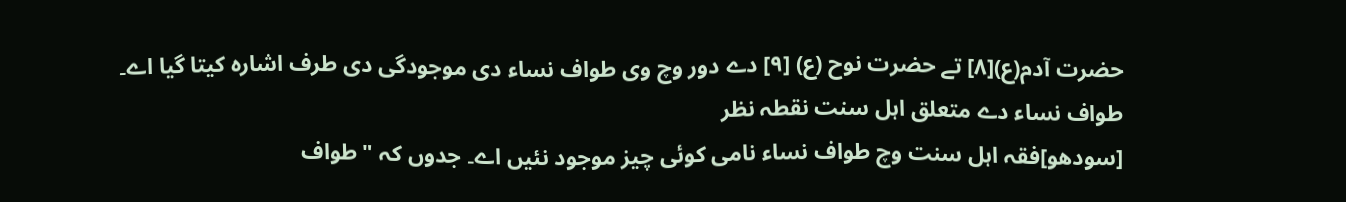حضرت آدم(ع)[۸] تے حضرت نوح (ع) [۹] دے دور وچ وی طواف نساء دی موجودگی دی طرف اشارہ کيتا گیا اے۔
طواف نساء دے متعلق اہل سنت نقطہ نظر
[سودھو]فقہ اہل سنت وچ طواف نساء نامی کوئی چیز موجود نئيں اے۔ جدوں کہ "طواف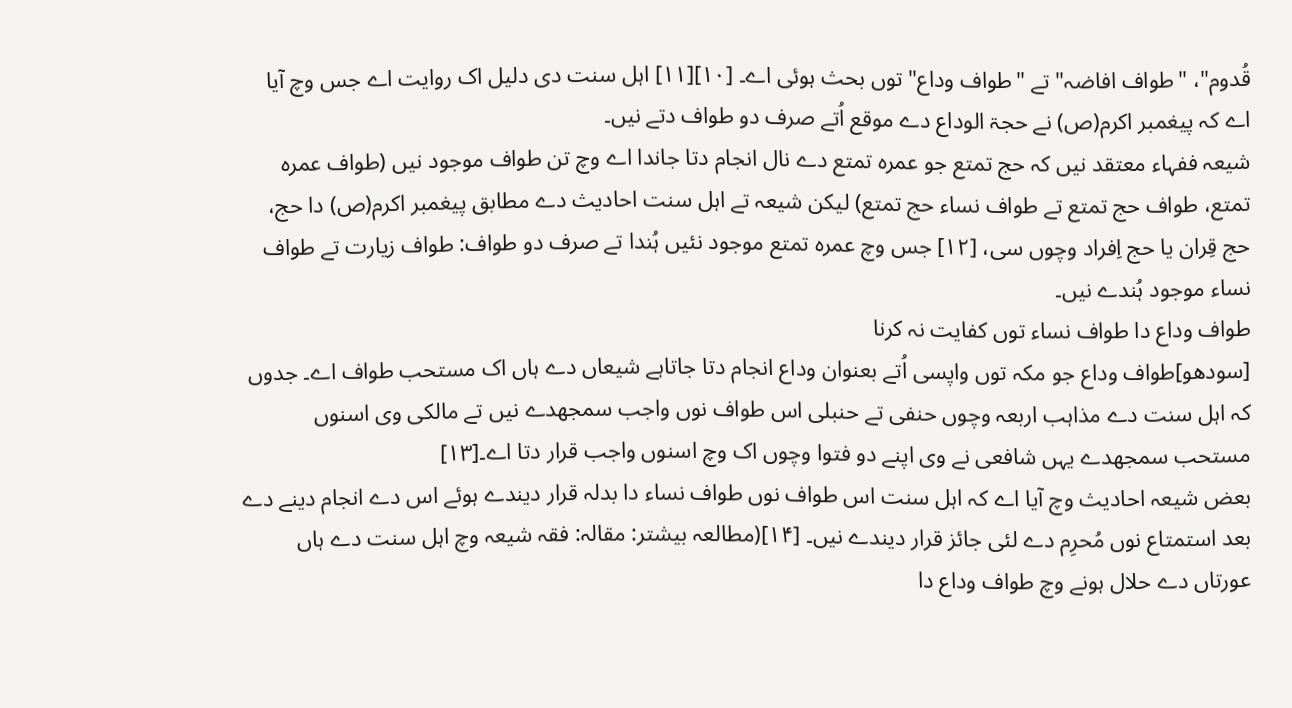قُدوم"، "طواف افاضہ" تے "طواف وداع" توں بحث ہوئی اے۔ [۱۰][۱۱] اہل سنت دی دلیل اک روایت اے جس وچ آیا اے کہ پیغمبر اکرم(ص) نے حجۃ الوداع دے موقع اُتے صرف دو طواف دتے نيں۔
شیعہ ففہاء معتقد نيں کہ حج تمتع جو عمرہ تمتع دے نال انجام دتا جاندا اے وچ تن طواف موجود نيں (طواف عمرہ تمتع، طواف حج تمتع تے طواف نساء حج تمتع) لیکن شیعہ تے اہل سنت احادیث دے مطابق پیغمبر اکرم(ص) دا حج، حج قِران یا حج اِفراد وچوں سی، [۱۲] جس وچ عمرہ تمتع موجود نئيں ہُندا تے صرف دو طواف: طواف زیارت تے طواف نساء موجود ہُندے نيں۔
طواف وداع دا طواف نساء توں کفایت نہ کرنا
[سودھو]طواف وداع جو مکہ توں واپسی اُتے بعنوان وداع انجام دتا جاتاہے شیعاں دے ہاں اک مستحب طواف اے۔ جدوں کہ اہل سنت دے مذاہب اربعہ وچوں حنفی تے حنبلی اس طواف نوں واجب سمجھدے نيں تے مالکی وی اسنوں مستحب سمجھدے یہں شافعی نے وی اپنے دو فتوا وچوں اک وچ اسنوں واجب قرار دتا اے۔[۱۳]
بعض شیعہ احادیث وچ آیا اے کہ اہل سنت اس طواف نوں طواف نساء دا بدلہ قرار دیندے ہوئے اس دے انجام دینے دے بعد استمتاع نوں مُحرِم دے لئی جائز قرار دیندے نيں۔ [۱۴](مطالعہ بیشتر: مقالہ: فقہ شیعہ وچ اہل سنت دے ہاں عورتاں دے حلال ہونے وچ طواف وداع دا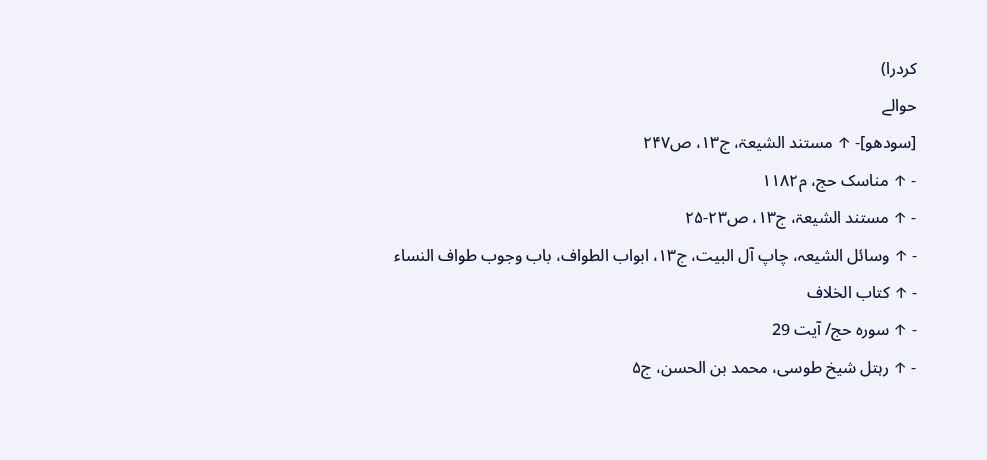کردرا)
حوالے
[سودھو]- ↑ مستند الشیعۃ، ج۱۳، ص۲۴٧
- ↑ مناسک حج، م۱۱۸۲
- ↑ مستند الشیعۃ، ج۱۳، ص۲۳-۲۵
- ↑ وسائل الشیعہ، چاپ آل البیت، ج۱۳، ابواب الطواف، باب وجوب طواف النساء
- ↑ کتاب الخلاف
- ↑ سورہ حج/ آیت 29
- ↑ رہتل شیخ طوسی، محمد بن الحسن، ج۵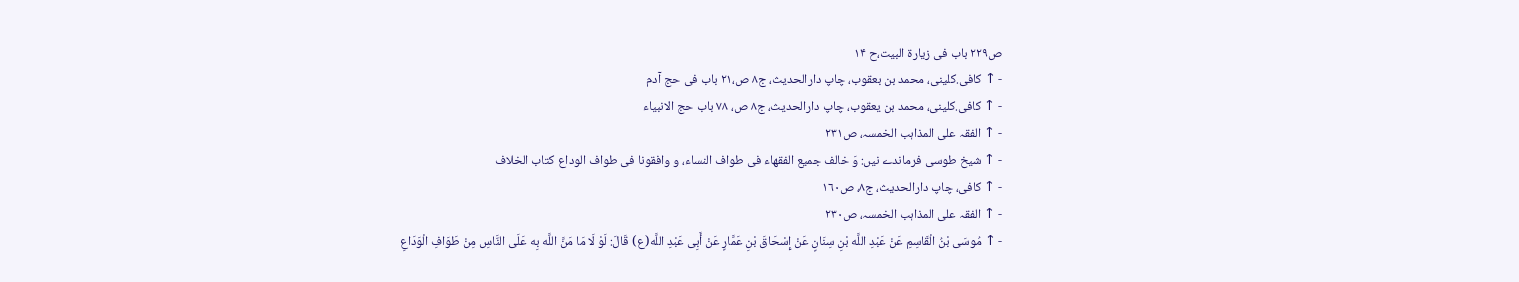ص۲۲۹ باب فی زیارۃ البیت،ح ۱۴
- ↑ کافی.کلینی، محمد بن بعقوب، چاپ دارالحدیث، ج۸ ص،۲۱ باب فی حج آدم
- ↑ کافی.کلینی، محمد بن یعقوب، چاپ دارالحدیث، ج۸ ص، ٧۸ باب حج الانبیاء
- ↑ الفقہ علی المذاہب الخمسہ، ص۲۳۱
- ↑ شیخ طوسی فرماندے نيں: وَ خالف جمیع الفقهاء فی طواف النساء، و وافقونا فی طواف الوداع کتاب الخلاف
- ↑ کافی، چاپ دارالحدیث، ج۸، ص۱٦۰
- ↑ الفقہ علی المذاہب الخمسہ، ص۲۳۰
- ↑ مُوسَی بْنُ الْقَاسِمِ عَنْ عَبْدِ اللَّه بْنِ سِنَانٍ عَنْ إِسْحَاقَ بْنِ عَمَّارٍ عَنْ أَبِی عَبْدِ اللَّه(ع) قَالَ: لَوْ لَا مَا مَنَّ اللَّه بِه عَلَی النَّاسِ مِنْ طَوَافِ الْوَدَاعِ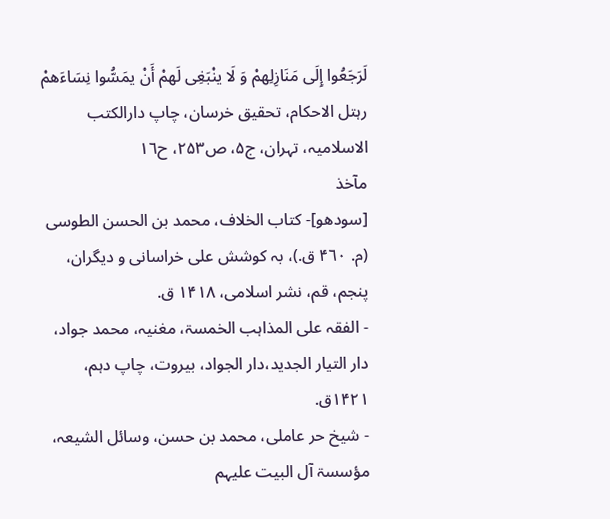لَرَجَعُوا إِلَی مَنَازِلِهمْ وَ لَا ینْبَغِی لَهمْ أَنْ یمَسُّوا نِسَاءَهمْ رہتل الاحکام، تحقیق خرسان، چاپ دارالکتب الاسلامیہ، تہران، ج۵، ص۲۵۳، ح۱٦
مآخذ
[سودھو]- کتاب الخلاف، محمد بن الحسن الطوسی (م. ۴٦۰ ق.)، بہ کوشش علی خراسانی و دیگران، پنجم، قم، نشر اسلامی، ۱۴۱۸ ق.
- الفقہ علی المذاہب الخمسۃ، مغنیہ، محمد جواد، دار التیار الجدید،دار الجواد، بیروت، چاپ دہم، ۱۴۲۱ق.
- شیخ حر عاملی، محمد بن حسن، وسائل الشیعہ، مؤسسۃ آل البیت علیہم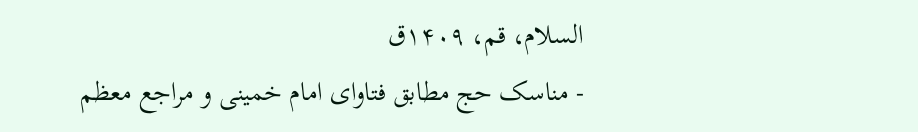السلام، قم، ۱۴۰۹ق
- مناسک حج مطابق فتاوای امام خمینی و مراجع معظم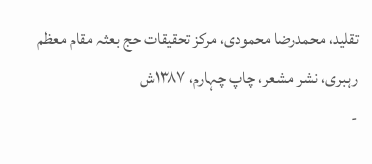تقلید، محمدرضا محمودی، مرکز تحقیقات حج بعثہ مقام معظم رہبری، نشر مشعر، چاپ چہارم، ۱۳۸٧ش
-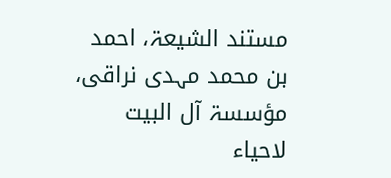مستند الشیعۃ، احمد بن محمد مہدی نراقی، مؤسسۃ آل البیت لاحیاء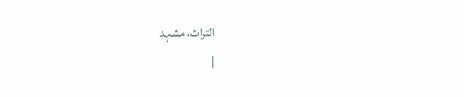التراث، مشہد
|